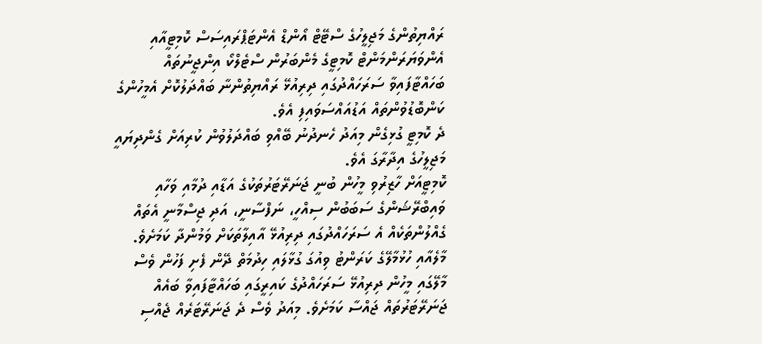ރައްޔިތުންގެ މަޖިލީހުގެ ސްޓޭޓް އޯންޑް އެންޓަޕްރައިސަސް ކޮމިޓީއާއި އެންވަޔަރަންމަންޓް ކޮމިޓީގެ މެންބަރުން ސްޓެލްކޯ އިންޖީނުތައް ބަހައްޓާފައިވާ ސަރަހައްދުގައި ދިރިއުޅޭ ރައްޔިތުންނާ ބައްދަލުކޮށް އެމީހުންގެ ކަންބޮޑުވުންތައް އަޑުއައްސަވައިފި އެވެ.
ދެ ކޮމިޓީ ގުޅިގެން މިއަދު ހެނދުނު ބޭއްވި ބައްދަލުވުން ކުރިއަށް ގެންދިޔައީ މަޖިލީހުގެ އިދާރާގަ އެވެ.
ކޮމިޓީއަށް ހާޒިރުވި މީހުން ބުނީ ޖަނަރޭޓަރުތަކުގެ އަޑާއި ދުމާއި ވަހާއި ވައިބްރޭޝަންގެ ސަބަބުން ސިއްހީ، ނަފްސާނީ، އަދި ޖިސްމާނީ އެތައް ގެއްލުންތަކެއް އެ ސަރަހައްދުގައި ދިރިއުޅޭ އާއިލާތަކަށް ވަމުންދާ ކަމަށެވެ. މާލެއާއި ހުޅުމާލޭގެ ކަރަންޓު ވިއުގަ ގުޅާލައި ހިދުމަތް ދޭން ފެށި ފަހުން ވެސް މާލޭގައި މީހުން ދިރިއުޅޭ ސަރަހައްދުގެ ކައިރީގައި ބަހައްޓާފައިވާ ބައެއް ޖަނަރޭޓަރުތައް ޖައްސާ ކަމަށެވެ. މިއަދު ވެސް ދެ ޖަނަރޭޓަރެއް ޖެއްސި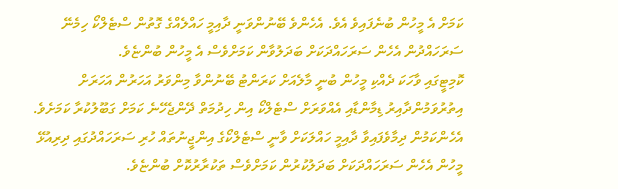ކަމަށް އެ މީހުން ބުނެފައިވެ އެވެ. އެހެންވެ ބޭނުންވަނީ ދާއިމީ ހައްލެއްގެ ގޮތުން ސްޓެލްކޯ ހިމެނޭ ސަރަހައްދުން އެހެން ސަރަހައްދަކަށް ބަދަލުވާން ކަމަށްވެސް އެ މީހުން ބުންޏެވެ.
ކޮމިޓީގައި ވާހަކަ ދެއްކި މީހުން ބުނީ މާލެއަށް ކަރަންޓު ބޭނުންވާ މިންވަރު އަހަރުން އަހަރަށް އިތުރުވަމުންދާއިރު ޑިމާންޑާއި އެއްވަރަށް ސްޓެލްކޯ އިން ހިދުމަތް ދޭންޖެހޭނެ ކަމަށް ގަބޫލުކުރާ ކަމަށެވެ. އެހެންކަމުން ދިމާވެފައިވާ ދާއިމީ ހައްލަކަށް ވާނީ ސްޓެލްކޯގެ އިންޖީނުތައް ހުރި ސަރަހައްދުގައި ދިރިއުޅޭ މީހުން އެހެން ސަރަހައްދަކަށް ބަދަލުކުރުން ކަމަށްވެސް ތަކުރާރުކޮށް ބުންޏެވެ.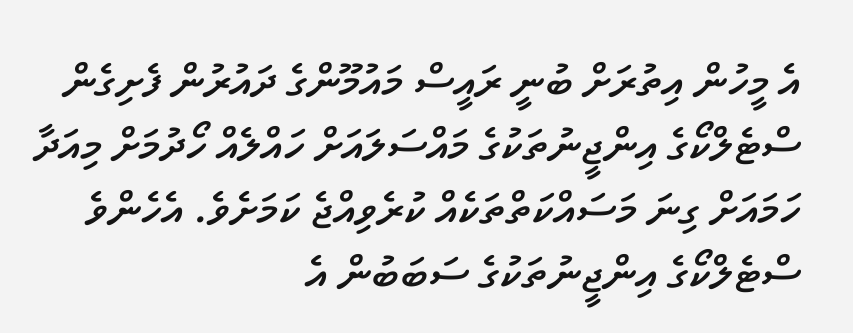އެ މީހުން އިތުރަށް ބުނީ ރައީސް މައުމޫންގެ ދައުރުން ފެށިގެން ސްޓެލްކޯގެ އިންޖީނުތަކުގެ މައްސަލައަށް ހައްލެއް ހޯދުމަށް މިއަދާ ހަމައަށް ގިނަ މަސައްކަތްތަކެއް ކުރެވިއްޖެ ކަމަށެވެ. އެހެންވެ ސްޓެލްކޯގެ އިންޖީނުތަކުގެ ސަބަބުން އެ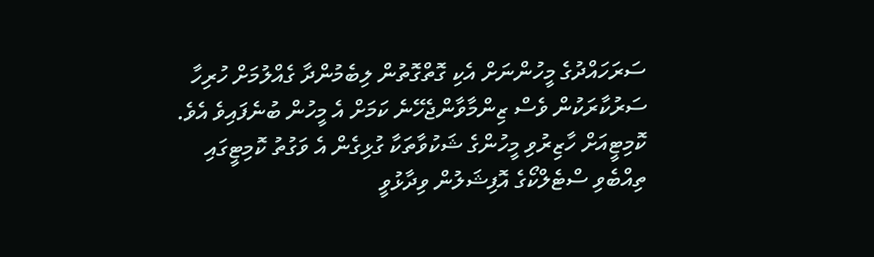ސަރަހައްދުގެ މީހުންނަށް އެކި ގޮތްގޮތުން ލިބެމުންދާ ގެއްލުމަށް ހުރިހާ ސަރުކާރަކުން ވެސް ޒިންމާވާންޖެހޭނެ ކަމަށް އެ މީހުން ބުނެފައިވެ އެވެ.
ކޮމިޓީއަށް ހާޒިރުވި މީހުންގެ ޝަކުވާތަކާ ގުޅިގެން އެ ވަގުތު ކޮމިޓީގައި ތިއްބެވި ސްޓެލްކޯގެ އޮފިޝަލުން ވިދާޅުވީ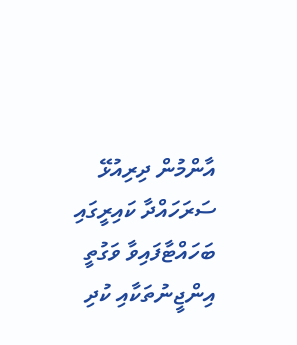އާންމުން ދިރިއުޅޭ ސަރަހައްދާ ކައިރީގައި ބަހައްޓާފައިވާ ވަގުތީ އިންޖީނުތަކާއި ކުދި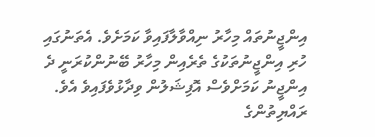އިންޖީނުތައް މިހާރު ނިއްވާލާފައިވާ ކަމަށެވެ. އެތަނުގައި ހުރި އިންޖީނުތަކުގެ ތެރެއިން މިހާރު ބޭނުންކުރަނީ ދެ އިންޖީނު ކަމަށްވެސް އޮފިޝަލުން ވިދާޅުވެފައިވެ އެވެ.
ރައްޔިތުންގެ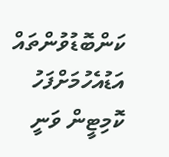ކަންބޮޑުވުންތައް އަޑުއެހުމަށްފަހު ކޮމިޓީން ވަނީ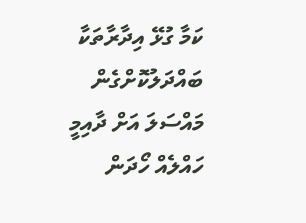ކަމާ ގުޅޭ އިދާރާތަކާ ބައްދަލުކޮށްގެން މައްސަލަ އަށް ދާއިމީ ހައްލެއް ހޯދަން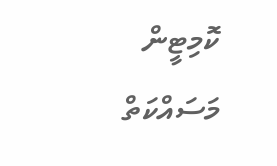ކޮމިޓީން މަސައްކަތް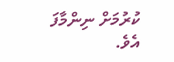ކުރުމަށް ނިންމާފަ އެވެ.